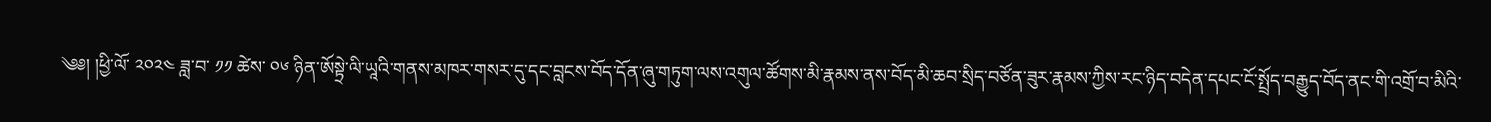༄༅། །ཕྱི་ལོ་ ༢༠༢༤ ཟླ་བ་ ༡༡ ཚེས་ ༠༦ ཉིན་ཨོསྟྲེ་ལི་ཡཱའི་གནས་མཁར་གསར་དུ་དང་བླངས་བོད་དོན་ཞུ་གཏུག་ལས་འགུལ་ཚོགས་མི་རྣམས་ནས་བོད་མི་ཆབ་སྲིད་བཙོན་ཟུར་རྣམས་ཀྱིས་རང་ཉིད་བདེན་དཔང་ངོ་སྤྲོད་བརྒྱུད་བོད་ནང་གི་འགྲོ་བ་མིའི་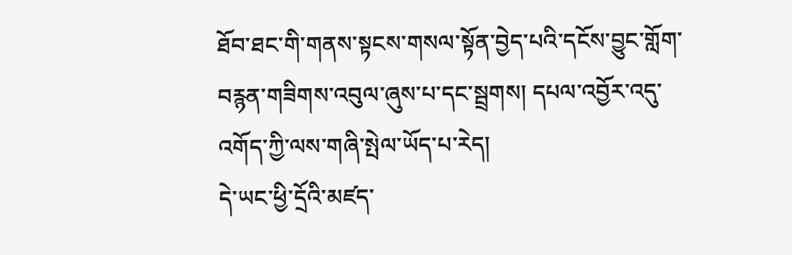ཐོབ་ཐང་གི་གནས་སྟངས་གསལ་སྟོན་བྱེད་པའི་དངོས་བྱུང་གློག་བརྙན་གཟིགས་འབུལ་ཞུས་པ་དང་སྦྲགས། དཔལ་འབྱོར་འདུ་འགོད་ཀྱི་ལས་གཞི་སྤེལ་ཡོད་པ་རེད།
དེ་ཡང་ཕྱི་དྲོའི་མཛད་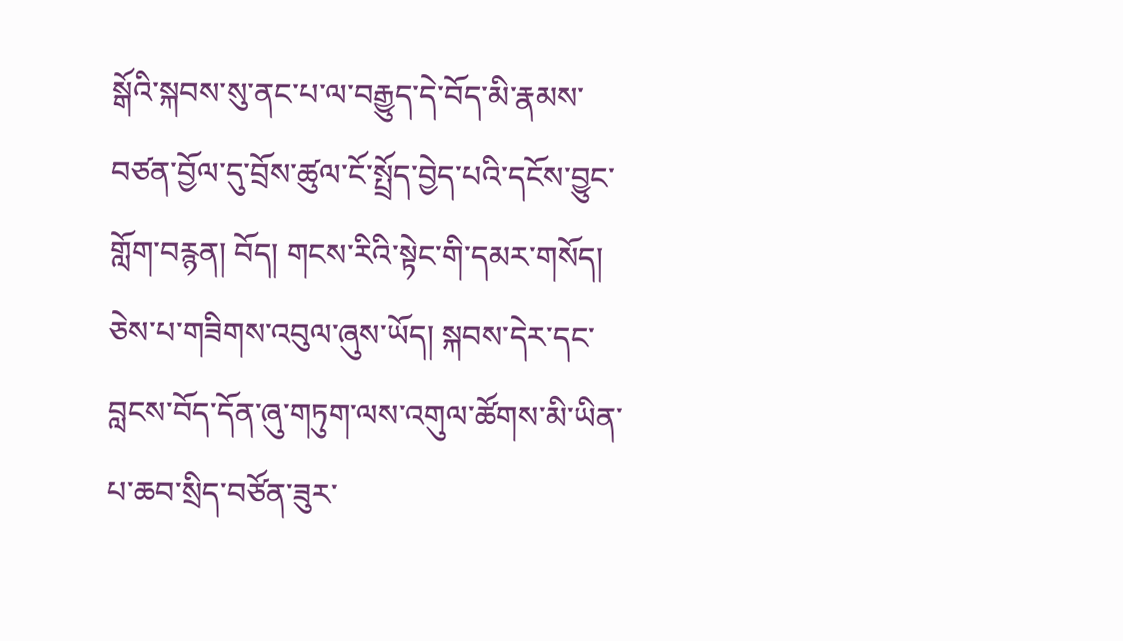སྒོའི་སྐབས་སུ་ནང་པ་ལ་བརྒྱུད་དེ་བོད་མི་རྣམས་བཙན་བྱོལ་དུ་བྲོས་ཚུལ་ངོ་སྤྲོད་བྱེད་པའི་དངོས་བྱུང་གློག་བརྙན། བོད། གངས་རིའི་སྟེང་གི་དམར་གསོད། ཅེས་པ་གཟིགས་འབུལ་ཞུས་ཡོད། སྐབས་དེར་དང་བླངས་བོད་དོན་ཞུ་གཏུག་ལས་འགུལ་ཚོགས་མི་ཡིན་པ་ཆབ་སྲིད་བཙོན་ཟུར་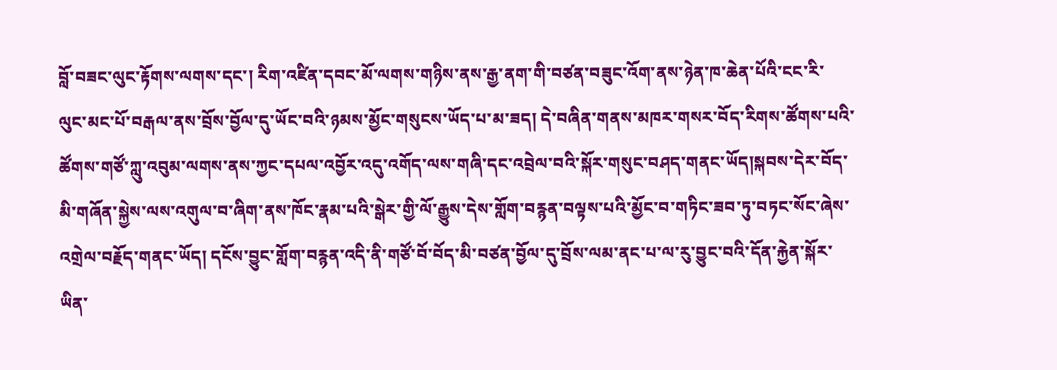བློ་བཟང་ལུང་རྟོགས་ལགས་དང་། རིག་འཛིན་དབང་མོ་ལགས་གཉིས་ནས་རྒྱ་ནག་གི་བཙན་བཟུང་འོག་ནས་ཉེན་ཁ་ཆེན་པོའི་ངང་རི་ལུང་མང་པོ་བརྒལ་ནས་བྲོས་བྱོལ་དུ་ཡོང་བའི་ཉམས་མྱོང་གསུངས་ཡོད་པ་མ་ཟད། དེ་བཞིན་གནས་མཁར་གསར་བོད་རིགས་ཚོགས་པའི་ཚོགས་གཙོ་ཀླུ་འབུམ་ལགས་ནས་ཀྱང་དཔལ་འབྱོར་འདུ་འགོད་ལས་གཞི་དང་འབྲེལ་བའི་སྐོར་གསུང་བཤད་གནང་ཡོད།སྐབས་དེར་བོད་མི་གཞོན་སྐྱེས་ལས་འགུལ་བ་ཞིག་ནས་ཁོང་རྣམ་པའི་སྒེར་གྱི་ལོ་རྒྱུས་དེས་གློག་བརྙན་བལྟས་པའི་མྱོང་བ་གཏིང་ཟབ་ཏུ་བཏང་སོང་ཞེས་འགྲེལ་བརྗོད་གནང་ཡོད། དངོས་བྱུང་གློག་བརྙན་འདི་ནི་གཙོ་བོ་བོད་མི་བཙན་བྱོལ་དུ་བྲོས་ལམ་ནང་པ་ལ་རུ་བྱུང་བའི་དོན་རྐྱེན་སྐོར་ཡིན་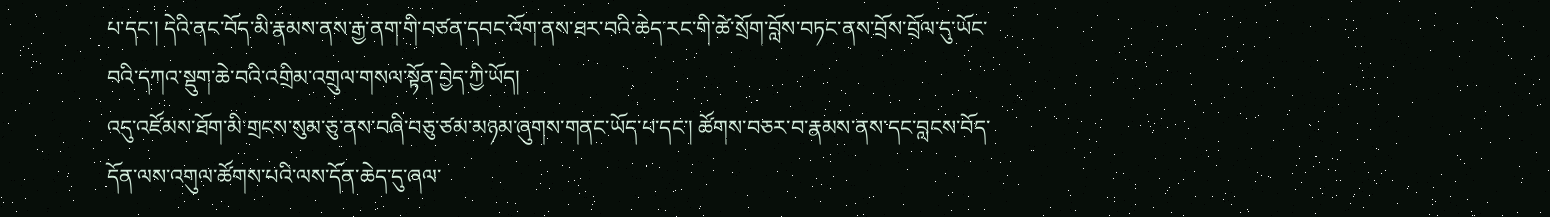པ་དང་། དེའི་ནང་བོད་མི་རྣམས་ནས་རྒྱ་ནག་གི་བཙན་དབང་འོག་ནས་ཐར་བའི་ཆེད་རང་གི་ཚེ་སྲོག་བློས་བཏང་ནས་བྲོས་བྲོལ་དུ་ཡོང་བའི་དཀའ་སྡུག་ཆེ་བའི་འགྲིམ་འགྲུལ་གསལ་སྟོན་བྱེད་ཀྱི་ཡོད།
འདུ་འཛོམས་ཐོག་མི་གྲངས་སུམ་ཅུ་ནས་བཞི་བཅུ་ཙམ་མཉམ་ཞུགས་གནང་ཡོད་པ་དང་། ཚོགས་བཅར་བ་རྣམས་ནས་དང་བླངས་བོད་དོན་ལས་འགུལ་ཚོགས་པའི་ལས་དོན་ཆེད་དུ་ཞལ་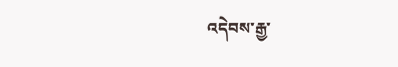འདེབས་རྒྱ་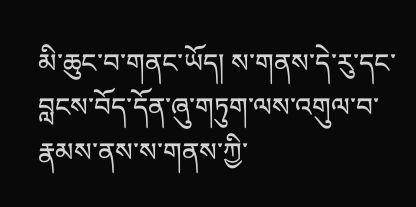མི་ཆུང་བ་གནང་ཡོད། ས་གནས་དེ་རུ་དང་བླངས་བོད་དོན་ཞུ་གཏུག་ལས་འགུལ་བ་རྣམས་ནས་ས་གནས་ཀྱི་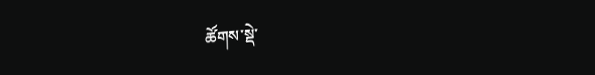ཚོགས་སྡེ་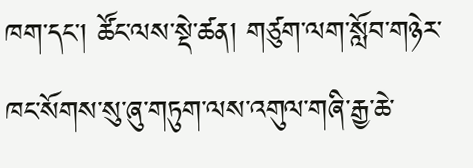ཁག་དང་། ཚོང་ལས་སྡེ་ཚན། གཙུག་ལག་སློབ་གཉེར་ཁང་སོགས་སུ་ཞུ་གཏུག་ལས་འགུལ་གཞི་རྒྱ་ཆེ་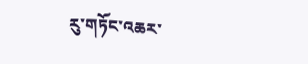རུ་གཏོང་འཆར་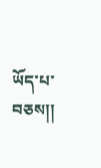ཡོད་པ་བཅས།།